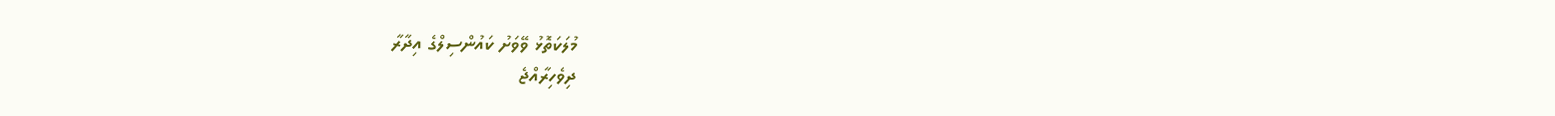މުލަކަތޮޅު ވޭވަށު ކައުންސިލްގެ އިދާރާ
ދިވެހިރާއްޖެ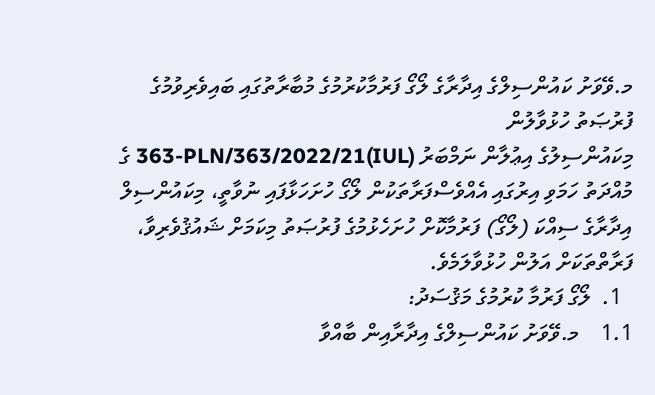މ.ވޭވަށު ކައުންސިލްގެ އިދާރާގެ ލޯގޯ ފަރުމާކުރުމުގެ މުބާރާތުގައި ބައިވެރިވުމުގެ ފުރުޞަތު ހުޅުވާލުން
މިކައުންސިލުގެ އިޢުލާން ނަމްބަރު (IUL)363-PLN/363/2022/21 ގެ މުއްދަތު ހަމަވި އިރުގައި އެއްވެސްފަރާތަކުން ލޯގޯ ހުށަހަޅާފައި ނުވާތީ، މިކައުންސިލް އިދާރާގެ ސިއްކަ (ލޯގޯ) ފަރުމާކޮށް ހުށަހެޅުމުގެ ފުރުޞަތު މިކަމަށް ޝައުޤުވެރިވާ، ފަރާތްތަކަށް އަލުން ހުޅުވާލަމެވެ.
  1.  ލޯގޯ ފަރުމާ ކުރުމުގެ މަޤުސަދު:
1.1    މ.ވޭވަށު ކައުންސިލްގެ އިދާރާއިން ބާއްވާ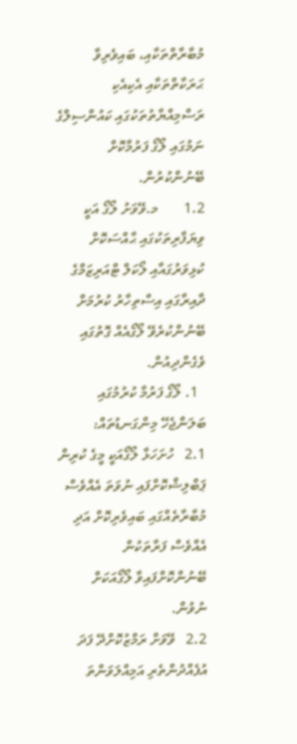މުބާރާތްތަކާއި، ބައިވެރިވާ ޙަރަކާތްތަކާއި އެކިއެކި ރަސްމިއްޔާތުތަކުގައި ކައުންސިލްގެ ނަމުގައި ލޯގޯ ފަރުމާކޮށް ބޭނުންކުރުން.
1.2       މ.ވޭވަށު ލޯގޯ އަކީ ވިޔަފާރިތަކުގައި ޙާއްސަކޮށް ކުޅިވަރުގައާއި ލޯކަލް ޓްއަރިޒަމްގެ ދާއިރާގައި އިސްތިހާރު ކުރުމަށް ބޭނުންކުރެވޭ ލޯގޯއެއް ގޮތުގައި ވެގެންދިއުން.
  1. ލޯގޯ ފަރުމާ ކުރުމުގައި ބަލަންޖެހޭ މިންގަނޑުތައް:
2.1   ހުށަހަޅާ ލޯގޯއަކީ މީގެ ކުރިން ޕަބްލިޝްކޮށްފައި ނުވަތަ އެއްވެސް މުބާރާތެއްގައި ބައިވެރިކޮށް އަދި އެއްވެސް ފަރާތަކުން ބޭނުންކޮށްފައިވާ ލޯގޯއަކަށް ނުވުން.
2.2   ވޭވަށް ރަމްޒުކޮށްދޭ ފަދަ އުފެއްދުންތެރި އަމިއްލަވަންތަ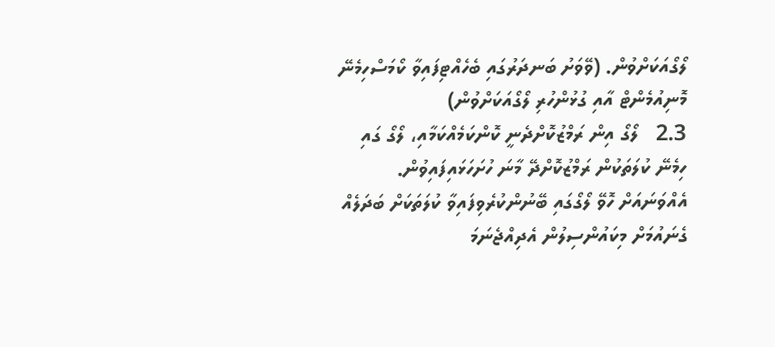ލޯގޯއަކަށްވުން. (ވޭވަށު ބަނދަރުގައި ބެހެއްޓިފައިވާ ކޯމަސްހިމެނޭ މޮނިއުމެންޓް އާއި ގުޅުންހުރި ލޯގޯއަކަށްވުން)
2.3   ލޯގޯ އިން ރަމްޒުކޮށްދެނީ ކޮންކަމެއްކަމާއި، ލޯގޯ ގައި ހިމެނޭ ކުލަތަކުން ރަމްޒުކޮށްދޭ މާނަ ހުށަހަޅައިފައިވުން. އެއްވަނައަށް ހޮވޭ ލޯގޯގައި ބޭނުންކުރެވިފައިވާ ކުލަތަކަށް ބަދަލެއް ގެނައުމަށް މިކައުންސިލުން އެދިއްޖެނަމަ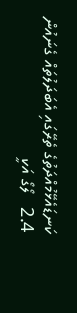ކަނޑައެޅޭމުއްދަތުގެ ތެރޭގައި އެބަދަލުތައް ގެނައުން
2.4   ލޯގޯ އަކީ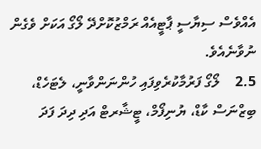އެއްވެސް ސިޔާސީ ޕާޓީއެއް ރަމްޒުކޮށްދޭ ލޯގޯ އަކަށް ވެގެން ނުވާނެއެވެ.
2.5    ލޯގޯ ފަރުމާކުރެވިފައި ހުންނަންވާނީ، ލެޓަހެޑް، ބިޒްނަސް ކާޑް، ޔުނިފޯމް، ޓީޝާރޓް އަދި ދިދަ ފަދަ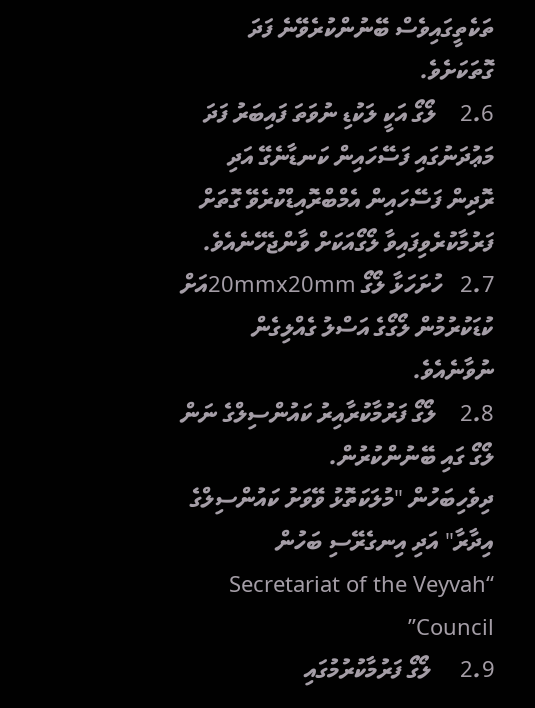ތަކެތީގައިވެސް ބޭނުންކުރެވޭނެ ފަދަ ގޮތަކަށެވެ.
2.6    ލޯގޯ އަކީ ލަކުޑި ނުވަތަ ފައިބަރު ފަދަ މަޢުދަނުގައި ފަސޭހައިން ކަނޑާނެގޭ އަދި ރޮދިން ފަސޭހައިން އެމްބްރޮއިޑްކުރެވޭ ގޮތަށް ފަރުމާކުރެވިފައިވާ ލޯގޯއަކަށް ވާންޖެހޭނެއެވެ.
2.7   ހުށަހަޅާ ލޯގޯ 20mmx20mmއަށް ކުޑަކުރުމުން ލޯގޯގެ އަސްލު ގެއްލިގެން ނުވާނެއެވެ.
2.8    ލޯގޯ ފަރުމާކުރާއިރު ކައުންސިލްގެ ނަން ލޯގޯ ގައި ބޭނުންކުރުން.
ދިވެހިބަހުން "މުލަކަތޮޅު ވޭވަށު ކައުންސިލްގެ އިދާރާ" އަދި އިނގެރޭސި ބަހުން “Secretariat of the Veyvah Council”
2.9     ލޯގޯ ފަރުމާކުރުމުގައި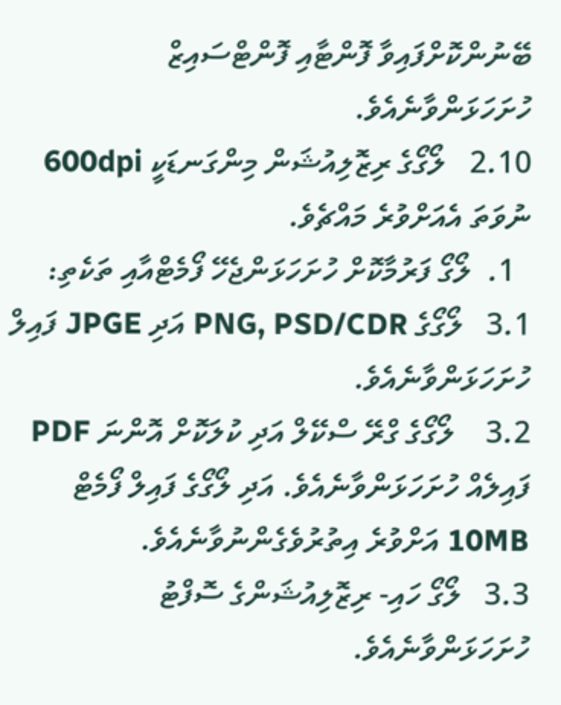ބޭނުންކޮށްފައިވާ ފޮންޓާއި ފޮންޓްސައިޒް ހުށަހަޅަންވާނެއެވެ.
2.10   ލޯގޯގެ ރިޒޮލިއުޝަން މިންގަނޑަކީ 600dpi ނުވަތަ އެއަށްވުރެ މައްޗެވެ.
  1.  ލޯގޯ ފަރުމާކޮށް ހުށަހަޅަންޖެހޭ ފޯމެޓްއާއި ތަކެތި:
3.1   ލޯގޯގެ PNG, PSD/CDR އަދި JPGE ފައިލް ހުށަހަޅަންވާނެއެވެ.
3.2    ލޯގޯގެ ގްރޭ ސްކޭލް އަދި ކުލަކޮށް އޮންނަ PDF ފައިލެއް ހުށަހަޅަންވާނެއެވެ. އަދި ލޯގޯގެ ފައިލް ފޯމެޓް 10MB އަށްވުރެ އިތުރުވެގެންނުވާނެއެވެ.
3.3   ލޯގޯ ހައި- ރިޒޮލިއުޝަންގެ ސޮފްޓު ހުށަހަޅަންވާނެއެވެ.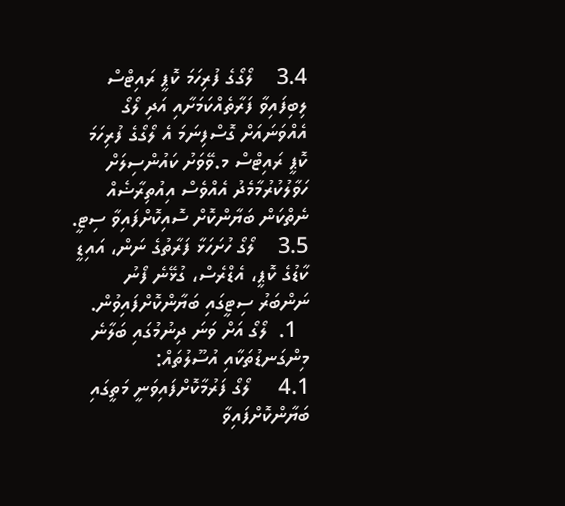3.4    ލޯގޯގެ ފުރިހަމަ ކޮޕީ ރައިޓްސް  ލިބިފައިވާ ފަރާތެއްކަމަށާއި އަދި ލޯގޯ އެއްވަނައަށް ގޮސްފިނަމަ އެ ލޯގޯގެ ފުރިހަމަ ކޮޕީ ރައިޓްސް މ.ވޭވަށު ކައުންސިލަށް ހަވާލުކުރުމާމެދު އެއްވެސް އިއުތިރާޟެއް ނެތްކަން ބަޔާންކޮށް ސޮއިކޮށްފައިވާ ސިޓީ.
3.5    ލޯގޯ ހުށަހަޅާ ފަރާތުގެ ނަން، އައިޑީ ކާޑުގެ ކޮޕީ، އެޑްރެސް، ގުޅޭނެ ފޯނު ނަންބަރު ސިޓީގައި ބަޔާންކޮށްފައިވުން.
  1.  ލޯގޯ އަށް ވަނަ ދިނުމުގައި ބަލާނެ މިންގަނޑުތަކާއި އުސޫލުތައް:
4.1     ލޯގޯ ފަރުމާކޮށްފައިވަނީ މަތީގައި ބަޔާންކޮށްފައިވާ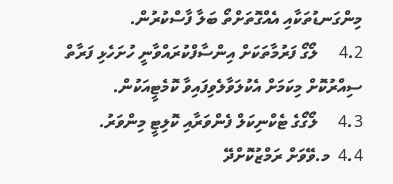މިންގަނޑުތަކާއި އެއްގޮތަށްތޯ ބަލާ ފާސްކުރުން.
4.2     ލޯގޯ ފަރުމާތަކަށް އިންސާފްކުރައްވާނީ ހުށަހެޅި ފަރާތް ސިއްރުކޮށް މިކަމަށް އެކުލަވާލެވިފައިވާ ކޮމެޓީއަކުން.
4.3     ލޯގޯގެ ޓެކްނިކަލް ފެންވަރާއި ކޮލިޓީ މިންވަރު.
4.4  މ.ވޭވަށް ރަމްޒުކޮށްދޭ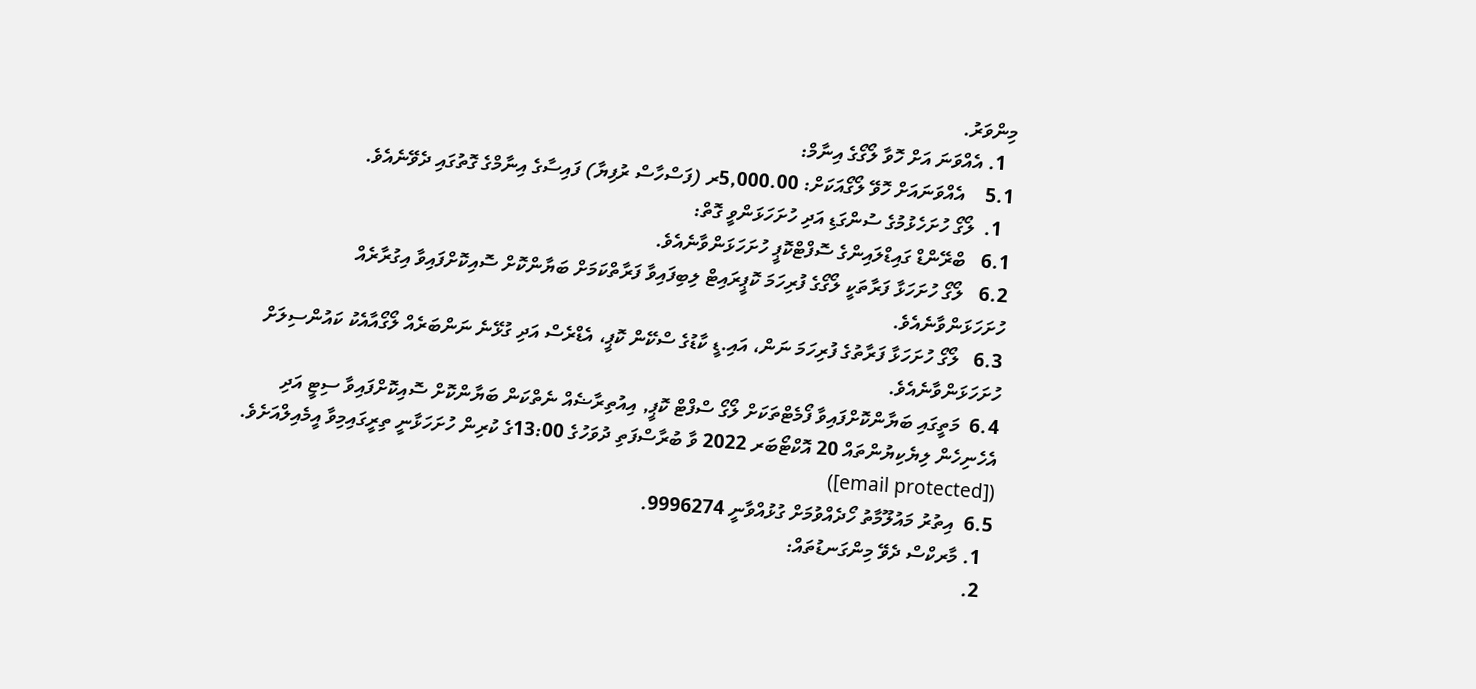މިންވަރު.
  1. އެއްވަނަ އަށް ހޮވާ ލޯގޯގެ އިނާމް:
5.1    އެއްވަނައަށް ހޮވޭ ލޯގޯއަކަށް: 5,000.00ރ (ފަސްހާސް ރުފިޔާ) ފައިސާގެ އިނާމްގެ ގޮތުގައި ދެވޭނެއެވެ.
  1.  ލޯގޯ ހުށަހެޅުމުގެ ސުންގަޑި އަދި ހުށަހަޅަންވީ ގޮތް:
6.1   ބްރޭންޑް ގައިޑްލައިންގެ ސޮފްޓްކޮޕީ ހުށަހަޅަންވާނެއެވެ.
6.2   ލޯގޯ ހުށަހަޅާ ފަރާތަކީ ލޯގޯގެ ފުރިހަމަ ކޮޕީރައިޓް ލިބިފައިވާ ފަރާތްކަމަށް ބަޔާންކޮށް ސޮއިކޮށްފައިވާ އިގުރާރެއް ހުށަހަޅަންވާނެއެވެ.
6.3   ލޯގޯ ހުށަހަޅާ ފަރާތުގެ ފުރިހަމަ ނަން، އައި.ޑީ ކާޑުގެ ސްކޭން ކޮޕީ، އެޑްރެސް އަދި ގުޅޭނެ ނަންބަރެއް ލޯގޯއާއެކު ކައުންސިލަށް ހުށަހަޅަންވާނެއެވެ.
6.4  މަތީގައި ބަޔާންކޮށްފައިވާ ފޯމެޓްތަކަށް ލޯގޯ ސްފްޓް ކޮޕީ, އިއުތިރާޟެއް ނެތްކަން ބަޔާންކޮށް ސޮއިކޮށްފައިވާ ސިޓީ އަދި އެހެނިހެން ލިޔެކިޔުންތައް 20 އޮކްޓޯބަރ 2022 ވާ ބުރާސްފަތި ދުވަހުގެ 13:00ގެ ކުރިން ހުށަހަޅާނީ ތިރީގައިމިވާ އީމެއިލްއަށެވެ. ([email protected])
6.5  އިތުރު މައުލޫމާތު ހޯދެއްވުމަށް ގުޅުއްވާނީ 9996274.
  1. މާރކްސް ދެވޭ މިންގަނޑުތައް:
  2.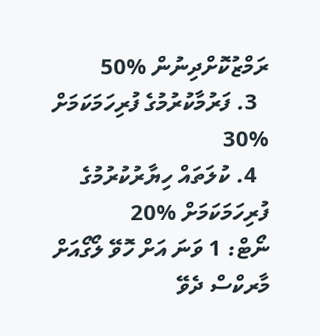ރަމްޒުކޮށްދިނުން %50
  3. ފަރުމާކުރުމުގެ ފުރިހަމަކަމަށް %30
  4. ކުލަތައް ހިޔާރުކުރުމުގެ ފުރިހަމަކަމަށް %20
ނޯޓް: 1 ވަނަ އަށް ހޮވޭ ލޯގޯއަށް މާރކްސް ދެވޭ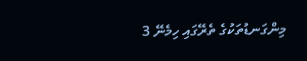މިންގަނޑުތަކުގެ ތެރޭގައި ހިމެނޭ 3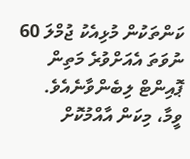ކަންތަކުން މުޅިއެކު ޖުމްލަ 60 ނުވަތަ އެއަށްވުރެ މަތިން ޕޮއިންޓް ލިބެންވާނެއެވެ.
ވީމާ، މިކަން އާއްމުކޮށް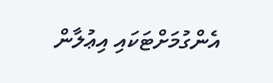އެންގުމަށްޓަކައި އިޢުލާން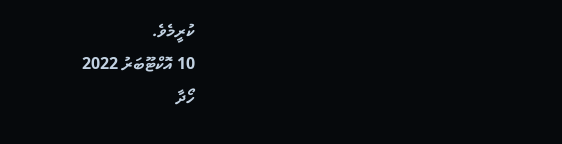ކުރީމެވެ.
10 އޮކްޓޫބަރު 2022
ހޯދާ